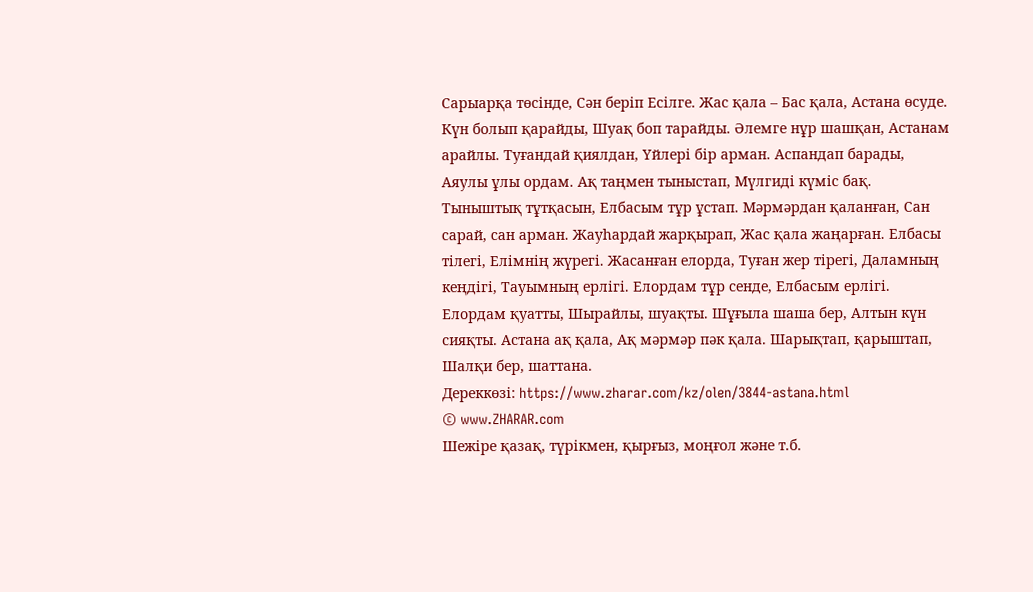Сарыарқа төсінде, Сән беріп Есілге. Жас қала – Бас қала, Астана өсуде. Күн болып қарайды, Шуақ боп тарайды. Әлемге нұр шашқан, Астанам арайлы. Туғандай қиялдан, Үйлері бір арман. Аспандап барады, Аяулы ұлы ордам. Ақ таңмен тыныстап, Мүлгиді күміс бақ. Тыныштық тұтқасын, Елбасым тұр ұстап. Мәрмәрдан қаланған, Сан сарай, сан арман. Жауһардай жарқырап, Жас қала жаңарған. Елбасы тілегі, Елімнің жүрегі. Жасанған елорда, Туған жер тірегі, Даламның кеңдігі, Тауымның ерлігі. Елордам тұр сенде, Елбасым ерлігі. Елордам қуатты, Шырайлы, шуақты. Шұғыла шаша бер, Алтын күн сияқты. Астана ақ қала, Ақ мәрмәр пәк қала. Шарықтап, қарыштап, Шалқи бер, шаттана.
Дереккөзі: https://www.zharar.com/kz/olen/3844-astana.html
© www.ZHARAR.com
Шежіре қазақ, түрікмен, қырғыз, моңғол және т.б.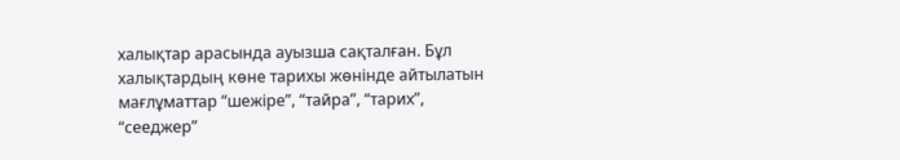халықтар арасында ауызша сақталған. Бұл халықтардың көне тарихы жөнінде айтылатын мағлұматтар “шежіре”, “тайра”, “тарих”, “сееджер”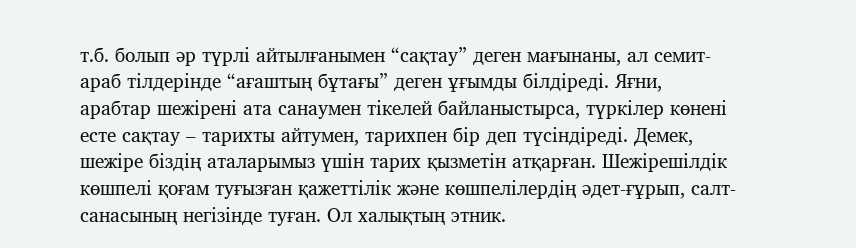т.б. болып әр түрлі айтылғанымен “сақтау” деген мағынаны, ал семит-араб тілдерінде “ағаштың бұтағы” деген ұғымды білдіреді. Яғни, арабтар шежірені ата санаумен тікелей байланыстырса, түркілер көнені есте сақтау – тарихты айтумен, тарихпен бір деп түсіндіреді. Демек, шежіре біздің аталарымыз үшін тарих қызметін атқарған. Шежірешілдік көшпелі қоғам туғызған қажеттілік және көшпелілердің әдет-ғұрып, салт-санасының негізінде туған. Ол халықтың этник.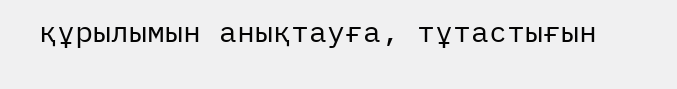құрылымын анықтауға, тұтастығын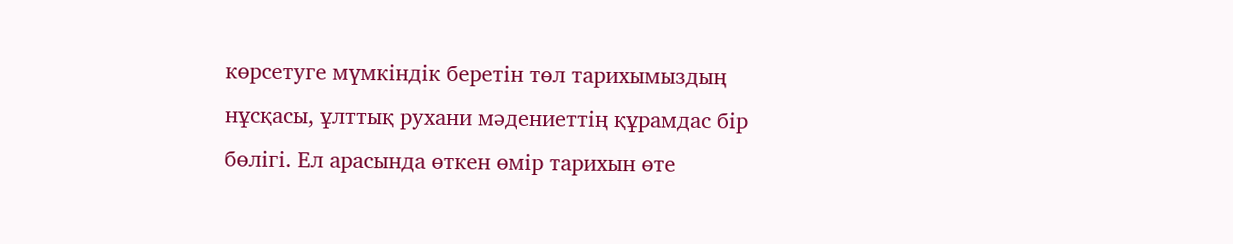көрсетуге мүмкіндік беретін төл тарихымыздың нұсқасы, ұлттық рухани мәдениеттің құрамдас бір бөлігі. Ел арасында өткен өмір тарихын өте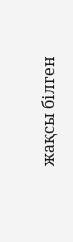жақсы білген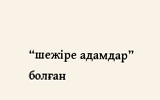“шежіре адамдар” болған